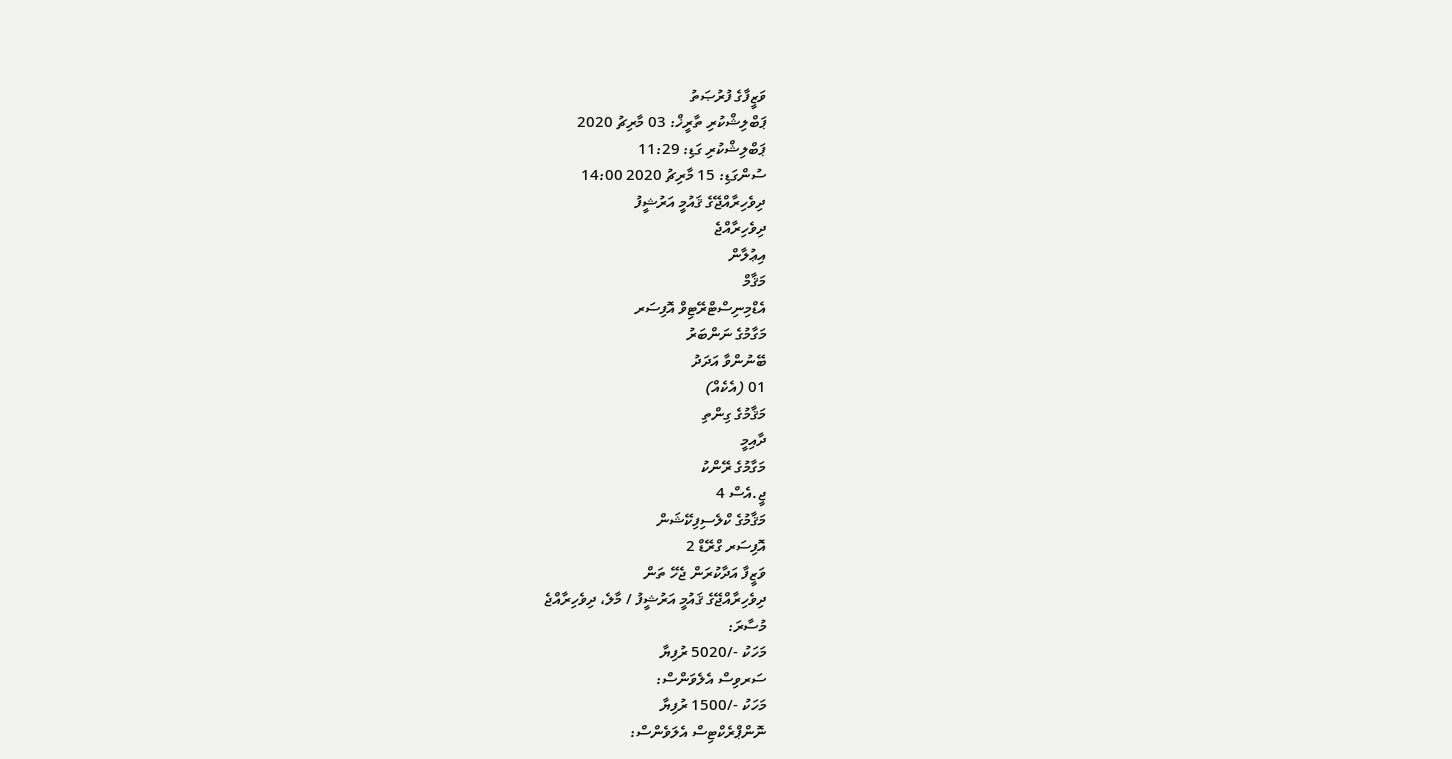ވަޒީފާގެ ފުރުޞަތު
ޕަބްލިޝްކުރި ތާރީޚް: 03 މާރިޗު 2020
ޕަބްލިޝްކުރި ގަޑި: 11:29
ސުންގަޑި: 15 މާރިޗު 2020 14:00
ދިވެހިރާއްޖޭގެ ޤައުމީ އަރުޝީފު
ދިވެހިރާއްޖެ
އިޢުލާން
މަޤާމް
އެޑްމިނިސްޓްރޭޓިވް އޮފިސަރ
މަގާމުގެ ނަންބަރު
ބޭނުންވާ އަދަދު
01 (އެކެއް)
މަޤާމުގެ ގިންތި
ދާއިމީ
މަގާމުގެ ރޭންކު
ޖީ.އެސް 4
މަޤާމުގެ ކްލެސިފިކޭޝަން
އޮފިސަރ ގްރޭޑް 2
ވަޒީފާ އަދާކުރަން ޖެހޭ ތަން
ދިވެހިރާއްޖޭގެ ޤައުމީ އަރުޝީފު / މާލެ، ދިވެހިރާއްޖެ
މުސާރަ:
މަހަކު -/5020 ރުފިޔާ
ސަރވިސް އެލެވަންސް:
މަހަކު -/1500 ރުފިޔާ
ނޮންޕްރެކްޓިސް އެލަވެންސް: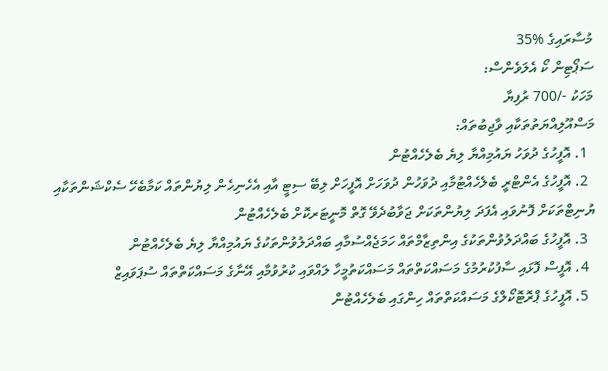މުސާރައިގެ %35
ސަޕޯޓިން ކޯ އެލަވެންސް:
މަހަކު -/700 ރުފިޔާ
މަސްއޫލިއްޔަތުތަކާއި ވާޖިބުތައް:
  1. އޮފީހުގެ ދުވަހު ޔައުމިއްޔާ ލިޔެ ބެލެހެއްޓުން
  2. އޮފީހުގެ އެންޓްރީ ބެލެހެއްޓުމާއި ދުވަހުން ދުވަހަށް އޮފީހަށް ލިބޭ ސިޓީ އާއި އެހެނިހެން ލިޔުންތައް ކަމާބެހޭ ސެކްޝަންތަކާއި ޔުނިޓްތަކަށް ފޮނުވައި އެފަދަ ލިޔުންތަކަށް ޖަވާބުދެވޭ ގޮތް މޮނީޓަރކޮށް ބެލެހެއްޓުން
  3. އޮފީހުގެ ބައްދަލުވުންތަކުގެ އިންތިޒާމްތައް ހަމަޖެއްސުމާއި ބައްދަލުވުންތަކުގެ ޔައުމިއްޔާ ލިޔެ ބެލެހެއްޓުން
  4. އޮފީސް ފޮޅައި ސާފުކުރުމުގެ މަސައްކަތްތައް މަސައްކަތުމީހާ ލައްވައި ކުރުވުމާއި އޭނާގެ މަސައްކަތްތައް ސުޕަވައިޒް
  5. އޮފީހުގެ ޕްރޮޓޮކޯލްގެ މަސައްކަތްތައް ހިންގައި ބެލެހެއްޓުން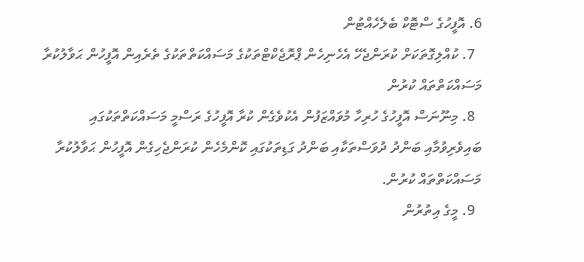6. އޮފީހުގެ ސްޓޮކް ބެލެހެއްޓުން
  7. ކުއްލިގޮތަކަށް ކުރަންޖެހޭ އެހެނިހެން ޕްރޮޖެކްޓްތަކުގެ މަސައްކަތްތަކުގެ ތެރެއިން އޮފީހުން ޙަވާލުކުރާ މަސައްކަތްތައް ކުރުން
  8. މިނޫނަސް އޮފީހުގެ ހުރިހާ މުވައްޒަފުން އެކުވެގެން ކުރާ އޮފީހުގެ ރަސްމީ މަސައްކަތްތަކުގައި ބައިވެރިވުމާއި ބަންދު ދުވަސްތަކާއި ބަންދު ގަޑިތަކުގައި ކޮންމެހެން ކުރަންޖެހިގެން އޮފީހުން ޙަވާލުކުރާ މަސައްކަތްތައް ކުރުން.
  9. މީގެ އިތުރުން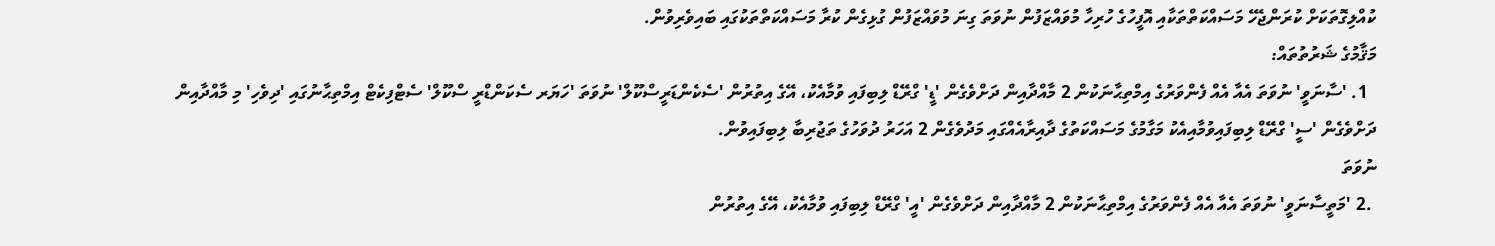ކުއްލިގޮތަކަށް ކުރަންޖެހޭ މަސައްކަތްތަކާއި އޮފީހުގެ ހުރިހާ މުވައްޒަފުން ނުވަތަ ގިނަ މުވައްޒަފުން ގުޅިގެން ކުރާ މަސައްކަތްތަކުގައި ބައިވެރިވުން.
މަޤާމުގެ ޝަރުތުތައް:
  1. 'ސާނަވީ' ނުވަތަ އެއާ އެއް ފެންވަރުގެ އިމްތިޙާނަކުން 2 މާއްދާއިން ދަށްވެގެން 'ޑީ' ގްރޭޑް ލިބިފައި ވުމާއެކު، އޭގެ އިތުރުން 'ސެކެންޑަރީސްކޫލް' ނުވަތަ 'ހަޔަރ ސެކަންޑްރީ ސްކޫލް' ސެޓްފިކެޓް އިމްތިޙާނުގައި 'ދިވެހި' މި މާއްދާއިން ދަށްވެގެން 'ސީ' ގްރޭޑް ލިބިފައިވުމާއިއެކު މަގާމުގެ މަސައްކަތުގެ ދާއިރާއެއްގައި މަދުވެގެން 2 އަހަރު ދުވަހުގެ ތަޖުރިބާ ލިބިފައިވުން.
ނުވަތަ
 .2 'މަތީސާނަވީ' ނުވަތަ އެއާ އެއް ފެންވަރުގެ އިމްތިޙާނަކުން 2 މާއްދާއިން ދަށްވެގެން 'އީ' ގްރޭޑް ލިބިފައި ވުމާއެކު، އޭގެ އިތުރުން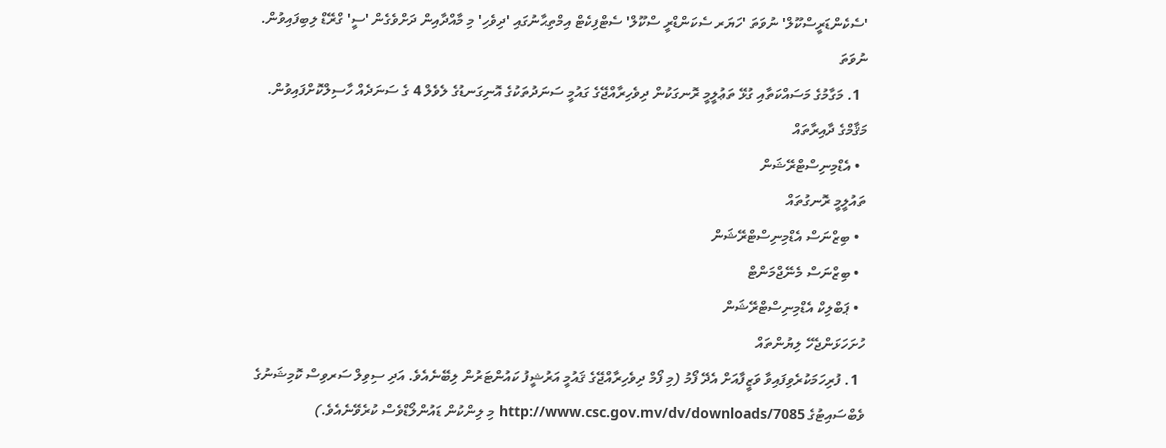'ސެކެންޑަރީސްކޫލް' ނުވަތަ 'ހަޔަރ ސެކަންޑްރީ ސްކޫލް' ސެޓްފިކެޓް އިމްތިޙާނުގައި 'ދިވެހި' މި މާއްދާއިން ދަށްވެގެން 'ސީ' ގްރޭޑް ލިބިފައިވުން.
ނުވަތަ
  1. މަގާމުގެ މަސައްކަތާއި ގުޅޭ ތަޢުލީމީ ރޮނގަކުން ދިވެހިރާއްޖޭގެ ގައުމީ ސަނަދުތަކުގެ އޮނިގަނޑުގެ ލެވެލް 4 ގެ ސަނަދެއް ހާސިލްކޮށްފައިވުން.
މަޤާމްގެ ދާއިރާތައް
  • އެޑްމިނިސްޓްރޭޝަން
ތައުލީމީ ރޮނގުތައް
  • ބިޒްނަސް އެޑްމިނިސްޓްރޭޝަން
  • ބިޒްނަސް މެނޭޖްމަންޓް
  • ޕަބްލިކް އެޑްމިނިސްޓްރޭޝަން
ހުށަހަޅަންޖެހޭ ލިޔުންތައް
  1. ފުރިހަމަކުރެވިފައިވާ ވަޒީފާއަށް އެދޭ ފޯމު (މި ފޯމް ދިވެހިރާއްޖޭގެ ޤައުމީ އަރުޝީފު ކައުންޓަރުން ލިބޭނެއެވެ. އަދި ސިވިލް ސަރވިސް ކޮމިޝަނުގެ ވެބްސައިޓުގެ http://www.csc.gov.mv/dv/downloads/7085 މި ލިންކުން ޑައުންލޯޑްވެސް ކުރެވޭނެއެވެ.)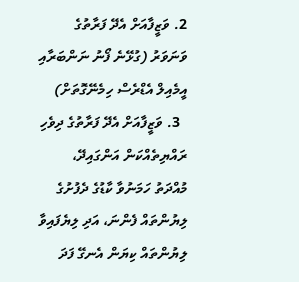2. ވަޒީފާއަށް އެދޭ ފަރާތުގެ ވަނަވަރު (ގުޅޭނެ ފޯނު ނަންބަރާއި އީމެއިލް އެޑްރެސް ހިމެނޭގޮތަށް)
  3. ވަޒީފާއަށް އެދޭ ފަރާތުގެ ދިވެހި ރައްޔިތެއްކަން އަންގައިދޭ، މުއްދަތު ހަމަނުވާ ކާޑުގެ ދެފުށުގެ ލިޔުންތައް ފެންނަ، އަދި ލިޔެފައިވާ ލިޔުންތައް ކިޔަން އެނގޭ ފަދަ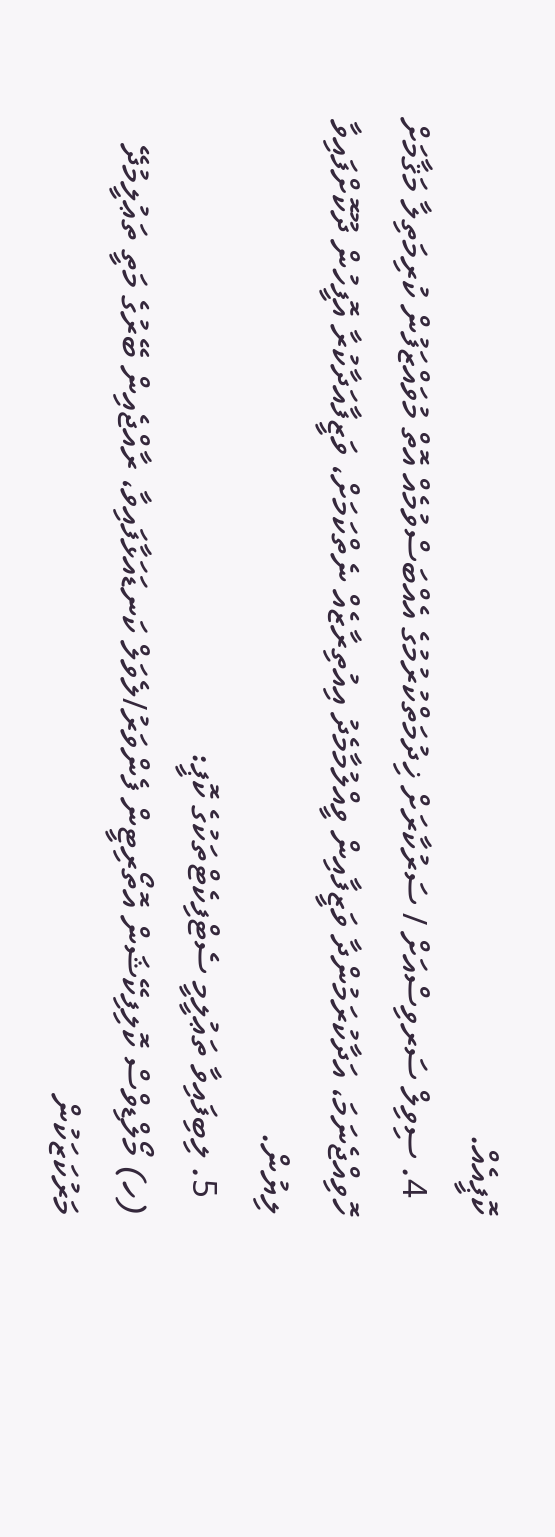ކޮޕީއެއް.
  4. ސިވިލް ސަރވިސްއަށް / ސަރުކާރަށް ޚިދުމަތްކުރުމުގެ އެއްބަސްވުމެއް އޮތް މުވައްޒަފުން ކުރިމަތިލާ މަޤާމަށް ހޮވިއްޖެނަމަ، އަދާކުރަމުންދާ ވަޒީފާއިން ވީއްލުމާމެދު އިއުތިރާޒެއް ނެތްކަމަށް، ވަޒީފާއަދާކުރާ އޮފީހުން ދޫކޮށްފައިވާ ލިޔުން.
  5. ލިބިފައިވާ ތަޢުލީމީ ސެޓްފިކެޓްތަކުގެ ކޮޕީ:
(ހ) މޯލްޑިވްސް ކޮލިފިކޭޝަން އޮތޯރިޓީން ފެންވަރު/ލެވަލް ކަނޑައަޅާފައިވާ، ރާއްޖެއިން ބޭރުގެ މަތީ ތަޢުލީމުދޭ މަރުކަޒަކުން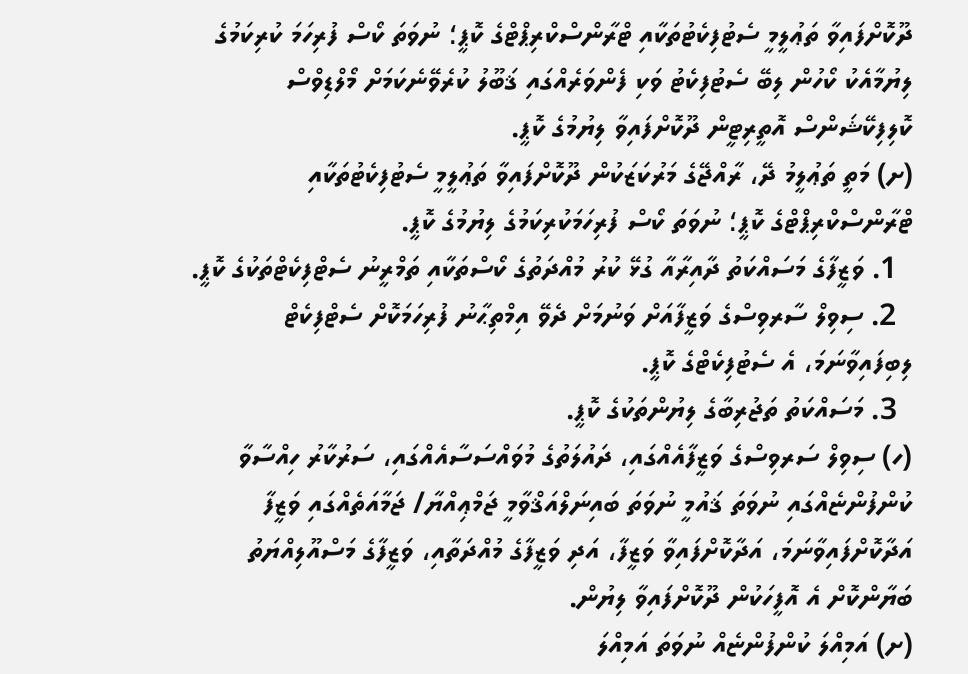ދޫކޮށްފައިވާ ތަޢުލީމީ ސެޓުފިކެޓުތަކާއި ޓްރާންސްކްރިޕްޓްގެ ކޮޕީ؛ ނުވަތަ ކޯސް ފުރިހަމަ ކުރިކަމުގެ ލިޔުމާއެކު ކޯހުން ލިބޭ ސެޓުފިކެޓު ވަކި ފެންވަރެއްގައި ޤަބޫލު ކުރެވޭނެކަމަށް މޯލްޑިވްސް ކޮލިފިކޭޝަންސް އޮތީރިޓީން ދޫކޮށްފައިވާ ލިޔުމުގެ ކޮޕީ.
(ށ) މަތީ ތަޢުލީމު ދޭ، ރާއްޖޭގެ މަރުކަޒަކުން ދޫކޮށްފައިވާ ތަޢުލީމީ ސެޓުފިކެޓުތަކާއި ޓްރާންސްކްރިޕްޓްގެ ކޮޕީ؛ ނުވަތަ ކޯސް ފުރިހަމަކުރިކަމުގެ ލިޔުމުގެ ކޮޕީ.
  1. ވަޒީފާގެ މަސައްކަތު ދާއިރާއާ ގުޅޭ ކުރު މުއްދަތުގެ ކޯސްތަކާއި ތަމްރީނު ސެޓްފިކެޓްތަކުގެ ކޮޕީ.
  2. ސިވިލް ސާރވިސްގެ ވަޒީފާއަށް ވަނުމަށް ދެވޭ އިމްތިޙާނު ފުރިހަމަކޮށް ސެޓްފިކެޓް ލިބިފައިވާނަމަ، އެ ސެޓުފިކެޓްގެ ކޮޕީ.
  3. މަސައްކަތު ތަޖުރިބާގެ ލިޔުންތަކުގެ ކޮޕީ.
(ހ) ސިވިލް ސަރވިސްގެ ވަޒީފާއެއްގައި، ދައުލަތުގެ މުވައްސަސާއެއްގައި، ސަރުކާރު ހިއްސާވާ ކުންފުންޏެއްގައި ނުވަތަ ޤައުމީ ނުވަތަ ބައިނަލްއަޤްވާމީ ޖަމްޢިއްޔާ/ ޖަމާއަތެއްގައި ވަޒީފާ އަދާކޮށްފައިވާނަމަ، އަދާކޮށްފައިވާ ވަޒީފާ، އަދި ވަޒީފާގެ މުއްދަތާއި، ވަޒީފާގެ މަސްއޫލިއްޔަތު ބަޔާންކޮށް އެ އޮފީހަކުން ދޫކޮށްފައިވާ ލިޔުން.
(ށ) އަމިއްލަ ކުންފުންޏެއް ނުވަތަ އަމިއްލަ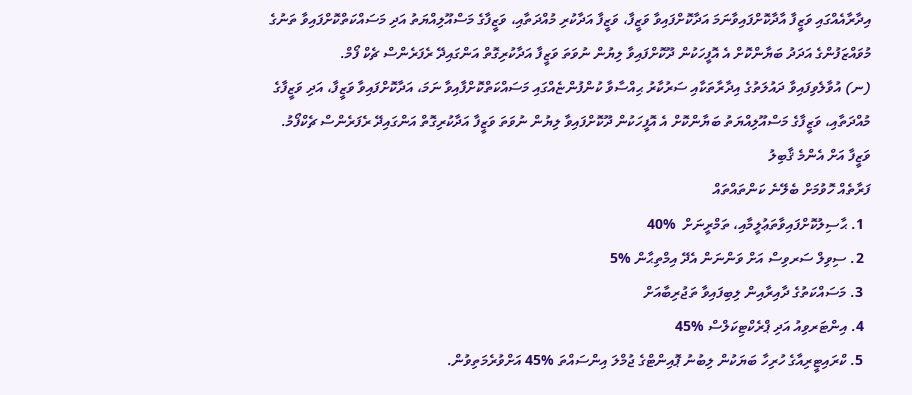އިދާރާއެއްގައި ވަޒީފާ އާދާކޮށްފައިވާނަމަ އަދާކޮށްފައިވާ ވަޒީފާ، ވަޒީފާ އަދާކުރި މުއްދަތާއި، ވަޒީފާގެ މަސްއޫލިއްޔަތު އަދި މަސައްކަތްކޮށްފައިވާ ތަނުގެ މުވައްޒަފުންގެ އަދަދު ބަޔާންކޮށް އެ އޮފީހަކުން ދޫކޮށްފައިވާ ލިޔުން ނުވަތަ ވަޒީފާ އަދާކުރިގޮތް އަންގައިދޭ ރެފަރެންސް ޗެކް ފޯމް.
(ނ) އުވާލެވިފައިވާ ދައުލަތުގެ އިދާރާތަކާއި ސަރުކާރު ޙިއްސާވާ ކުންފުންޏެއްގައި މަސައްކަތްކޮށްފާއިވާ ނަމަ، އަދާކޮށްފައިވާ ވަޒީފާ، އަދި ވަޒީފާގެ މުއްދަތާއި، ވަޒީފާގެ މަސްއޫލިއްޔަތު ބަޔާންކޮށް އެ އޮފީހަކުން ދޫކޮށްފައިވާ ލިޔުން ނުވަތަ ވަޒީފާ އަދާކުރިގޮތް އަންގައިދޭ ރެފަރެންސް ޗެކްފޯމު.
ވަޒީފާ އަށް އެންމެ ޤާބިލު
ފަރާތެއް ހޮވުމަށް ބެލޭނެ ކަންތައްތައް
  1. ޙާސިލުކޮށްފައިވާތަޢުލީމާއި، ތަމްރީނަށް  %40
  2. ސިވިލް ސަރވިސް އަށް ވަންނަން އެދޭ އިމްތިޙާން %5
  3. މަސައްކަތުގެ ދާއިރާއިން ލިބިފައިވާ ތަޖުރިބާއަށް
  4. އިންޓަރވިއު އަދި ޕްރެކްޓިކަލްސް %45
  5. ކްރައިޓީރިއާގެ ހުރިހާ ބަޔަކުން ލިބުނު ޕޮއިންޓްގެ ޖުމްލަ އިންސައްތަ %45 އަށްވުރެމަތިވުން.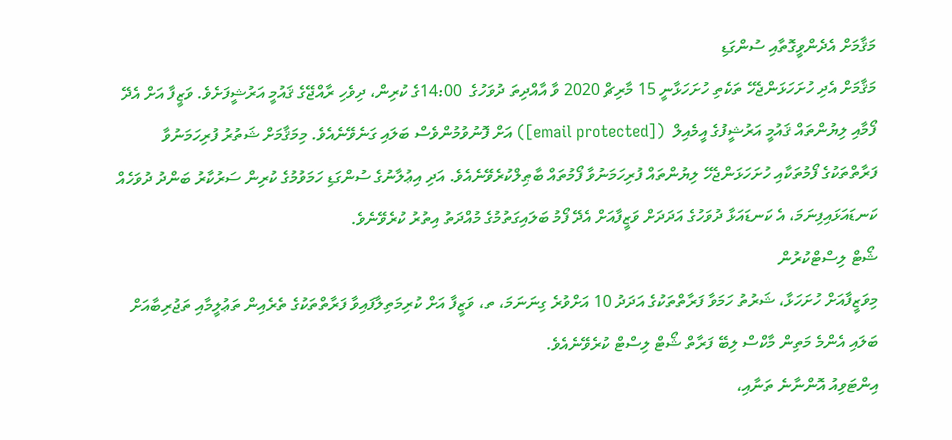މަޤާމަށް އެދެންވީގޮތާއި ސުންގަޑި
މަޤާމަށް އެދި ހުށަހަޅަންޖެހޭ ތަކެތި ހުށަހަޅާނީ 15 މާރިޗް 2020 ވާ އާއްދިތަ ދުވަހުގެ  14:00ގެ ކުރިން، ދިވެހި ރާއްޖޭގެ ޤައުމީ އަރުޝީފަށެވެ. ވަޒީފާ އަށް އެދޭ ފޯމާއި ލިޔުންތައް ޤައުމީ އަރުޝީފުގެ އީމެއިލް  ([email protected]) އަށް ފޮނުވުމުންވެސް ބަލައި ގަނެވޭނެއެވެ. މިމަޤާމަށް ޝަތުރު ފުރިހަމަނުވާ ފަރާތްތަކުގެ ފޯމުތަކާއި ހުށަހަޅަންޖެހޭ ލިޔުންތައް ފުރިހަމަނުވާ ފޯމުތައް ބާޠިލްކުރެވޭނެއެވެ. އަދި އިޢުލާނުގެ ސުންގަޑި ހަމަވުމުގެ ކުރިން ސަރުކާރު ބަންދު ދުވަހެއް ކަނޑައަޅައިފިނަމަ، އެ ކަނޑައަޅާ ދުވަހުގެ އަދަދަށް ވަޒީފާއަށް އެދޭ ފޯމު ބަލައިގަތުމުގެ މުއްދަތު އިތުރު ކުރެވޭނެވެ.
ޝޯޓް ލިސްޓްކުރުން
މިވަޒީފާއަށް ހުށަހަޅާ، ޝަރުތު ހަމަވާ ފަރާތްތަކުގެ އަދަދު 10 އަށްވުރެ ގިނަނަމަ، ތ، ވަޒީފާ އަށް ކުރިމަތިލާފައިވާ ފަރާތްތަކުގެ ތެރެއިން ތަޢުލީމާއި ތަޖުރިބާއަށް ބަލައި އެންމެ މަތިން މާކްސް ލިބޭ ފަރާތް ޝޯޓް ލިސްޓް ކުރެވޭނެއެވެ.
އިންޓަވިއު އޮންނާނެ ތަނާއި،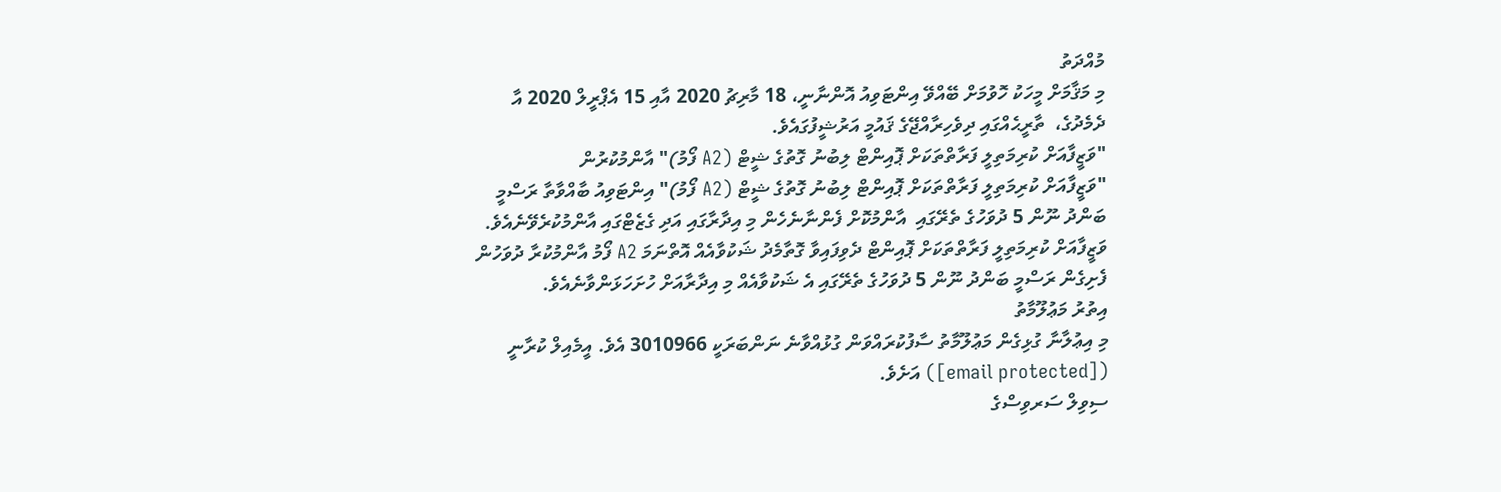މުއްދަތު
މި މަޤާމަށް މީހަކު ހޮވުމަށް ބޭއްވޭ އިންޓަވިއު އޮންނާނީ، 18 މާރިޗު 2020 އާއި 15 އެޕްރީލް 2020 އާ ދެމެދުގެ،  ތާރީޙެއްގައި ދިވެހިރާއްޖޭގެ ޤައުމީ އަރުޝީފުގައެވެ.
"ވަޒީފާއަށް ކުރިމަތިލީ ފަރާތްތަކަށް ޕޮއިންޓް ލިބުނު ގޮތުގެ ޝީޓް (A2 ފޯމު)" އާންމުކުރުން
"ވަޒީފާއަށް ކުރިމަތިލީ ފަރާތްތަކަށް ޕޮއިންޓް ލިބުނު ގޮތުގެ ޝީޓް (A2 ފޯމު)" އިންޓަވިއު ބާއްވާތާ ރަސްމީ ބަންދު ނޫން 5 ދުވަހުގެ ތެރޭގައި  އާންމުކޮށް ފެންނާނެހެން މި އިދާރާގައި އަދި ގެޒެޓްގައި އާންމުކުރެވޭނެއެވެ. ވަޒީފާއަށް ކުރިމަތިލީ ފަރާތްތަކަށް ޕޮއިންޓް ދެވިފައިވާ ގޮތާމެދު ޝަކުވާއެއް އޮތްނަމަ A2 ފޯމު އާންމުކުރާ ދުވަހުން ފެށިގެން ރަސްމީ ބަންދު ނޫން 5 ދުވަހުގެ ތެރޭގައި އެ ޝަކުވާއެއް މި އިދާރާއަށް ހުށަހަޅަންވާނެއެވެ.
އިތުރު މަޢުލޫމާތު
މި އިޢުލާނާ ގުޅިގެން މަޢުލޫމާތު ސާފުކުރައްވަން ގުޅުއްވާނެ ނަންބަރަކީ 3010966 އެވެ. އީމެއިލް ކުރާނީ ([email protected]) އަށެވެ.
ސިވިލް ސަރވިސްގެ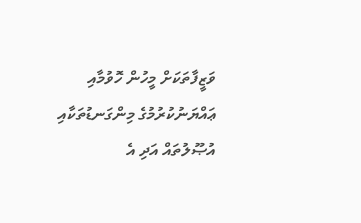ވަޒީފާތަކަށް މީހުން ހޮވުމާއި ޢައްޔަނުކުރުމުގެ މިންގަނޑުތަކާއި އުޞޫލުތައް އަދި އެ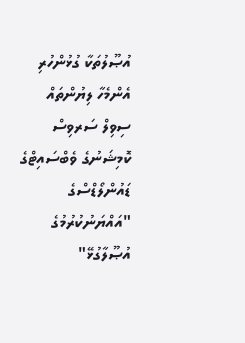އުޞޫލުތަކާ ގުޅުންހުރި އެންމެހާ ލިޔުންތައް ސިވިލް ސަރވިސް ކޮމިޝަނުގެ ވެބްސައިޓްގެ ޑައުންލޯޑްސްގެ "އައްޔަނުކުރުމުގެ އުޞޫލާގުޅޭ"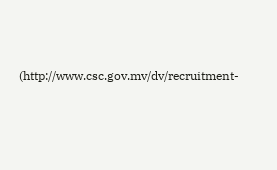(http://www.csc.gov.mv/dv/recruitment-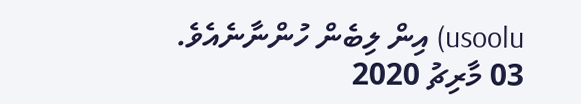usoolu) އިން ލިބެން ހުންނާނެއެވެ.
03 މާރިޗު 2020